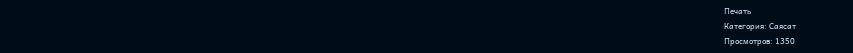Печать
Категория: Саясат
Просмотров: 1350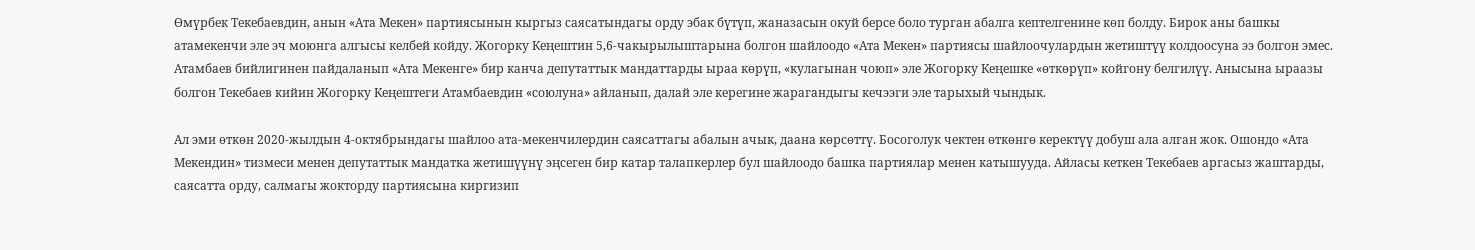Өмүрбек Текебаевдин, анын «Ата Мекен» партиясынын кыргыз саясатындагы орду эбак бүтүп, жаназасын окуй берсе боло турган абалга кептелгенине көп болду. Бирок аны башкы атамекенчи эле эч моюнга алгысы келбей койду. Жогорку Кеңештин 5,6-чакырылыштарына болгон шайлоодо «Ата Мекен» партиясы шайлоочулардын жетиштүү колдоосуна ээ болгон эмес. Атамбаев бийлигинен пайдаланып «Ата Мекенге» бир канча депутаттык мандаттарды ыраа көрүп, «кулагынан чоюп» эле Жогорку Кеңешке «өткөрүп» койгону белгилүү. Анысына ыраазы болгон Текебаев кийин Жогорку Кеңештеги Атамбаевдин «союлуна» айланып, далай эле керегине жарагандыгы кечээги эле тарыхый чындык.

Ал эми өткөн 2020-жылдын 4-октябрындагы шайлоо ата-мекенчилердин саясаттагы абалын ачык, даана көрсөттү. Босоголук чектен өткөнгө керектүү добуш ала алган жок. Ошондо «Ата Мекендин» тизмеси менен депутаттык мандатка жетишүүнү эңсеген бир катар талапкерлер бул шайлоодо башка партиялар менен катышууда. Айласы кеткен Текебаев аргасыз жаштарды, саясатта орду, салмагы жокторду партиясына киргизип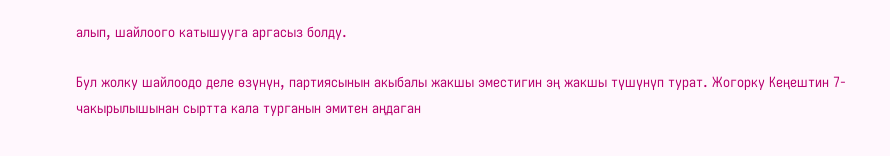алып, шайлоого катышууга аргасыз болду.

Бул жолку шайлоодо деле өзүнүн, партиясынын акыбалы жакшы эместигин эң жакшы түшүнүп турат. Жогорку Кеңештин 7-чакырылышынан сыртта кала турганын эмитен аңдаган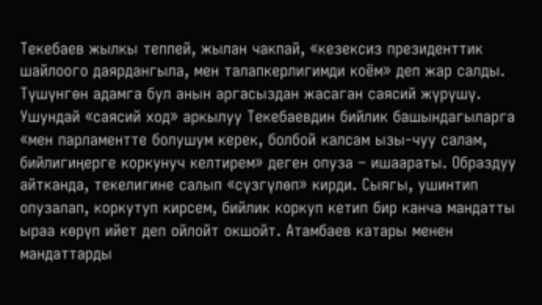Текебаев жылкы теппей, жылан чакпай, «кезексиз президенттик шайлоого даярдангыла, мен талапкерлигимди коём» деп жар салды. Түшүнгөн адамга бул анын аргасыздан жасаган саясий жүрүшү. Ушундай «саясий ход» аркылуу Текебаевдин бийлик башындагыларга «мен парламентте болушум керек, болбой калсам ызы-чуу салам, бийлигиңерге коркунуч келтирем» деген опуза – ишаараты. Образдуу айтканда, текелигине салып «сүзгүлөп» кирди. Сыягы, ушинтип опузалап, коркутуп кирсем, бийлик коркуп кетип бир канча мандатты ыраа көрүп ийет деп ойлойт окшойт. Атамбаев катары менен мандаттарды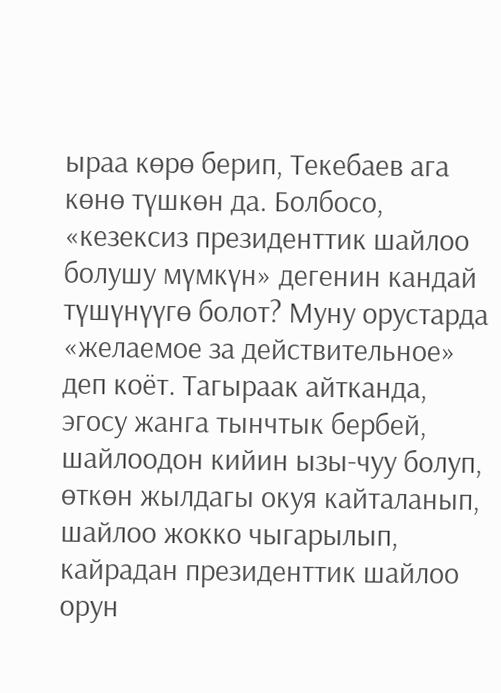ыраа көрө берип, Текебаев ага көнө түшкөн да. Болбосо, «кезексиз президенттик шайлоо болушу мүмкүн» дегенин кандай түшүнүүгө болот? Муну орустарда «желаемое за действительное» деп коёт. Тагыраак айтканда, эгосу жанга тынчтык бербей, шайлоодон кийин ызы-чуу болуп, өткөн жылдагы окуя кайталанып, шайлоо жокко чыгарылып, кайрадан президенттик шайлоо орун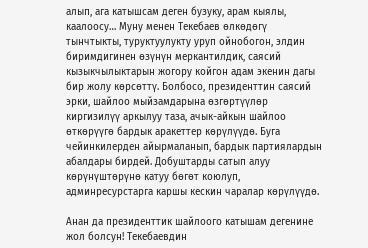алып, ага катышсам деген бузуку, арам кыялы, каалоосу… Муну менен Текебаев өлкөдөгү тынчтыкты, туруктуулукту уруп ойнобогон, элдин биримдигинен өзүнүн меркантилдик, саясий кызыкчылыктарын жогору койгон адам экенин дагы бир жолу көрсөттү. Болбосо, президенттин саясий эрки, шайлоо мыйзамдарына өзгөртүүлөр киргизилүү аркылуу таза, ачык-айкын шайлоо өткөрүүгө бардык аракеттер көрүлүүдө. Буга чейинкилерден айырмаланып, бардык партиялардын абалдары бирдей. Добуштарды сатып алуу көрүнүштөрүнө катуу бөгөт коюлуп, админресурстарга каршы кескин чаралар көрүлүүдө.

Анан да президенттик шайлоого катышам дегенине жол болсун! Текебаевдин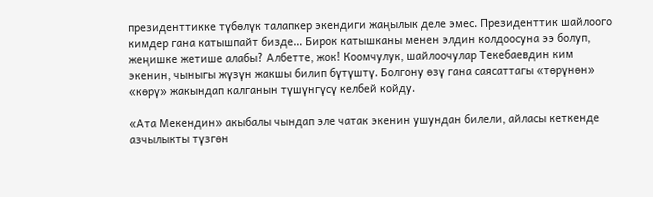президенттикке түбөлүк талапкер экендиги жаңылык деле эмес. Президенттик шайлоого кимдер гана катышпайт бизде… Бирок катышканы менен элдин колдоосуна ээ болуп, жеңишке жетише алабы? Албетте, жок! Коомчулук, шайлоочулар Текебаевдин ким экенин, чыныгы жүзүн жакшы билип бүтүштү. Болгону өзү гана саясаттагы «төрүнөн» «көрү» жакындап калганын түшүнгүсү келбей койду.

«Ата Мекендин» акыбалы чындап эле чатак экенин ушундан билели, айласы кеткенде азчылыкты түзгөн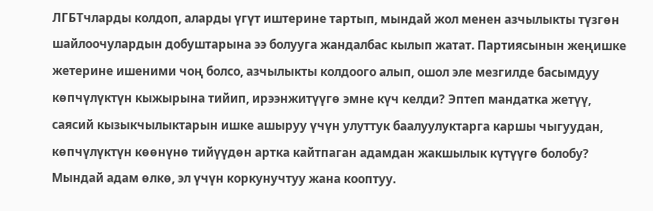ЛГБТчларды колдоп, аларды үгүт иштерине тартып, мындай жол менен азчылыкты түзгөн шайлоочулардын добуштарына ээ болууга жандалбас кылып жатат. Партиясынын жеңишке жетерине ишеними чоң болсо, азчылыкты колдоого алып, ошол эле мезгилде басымдуу көпчүлүктүн кыжырына тийип, ирээнжитүүгө эмне күч келди? Эптеп мандатка жетүү, саясий кызыкчылыктарын ишке ашыруу үчүн улуттук баалуулуктарга каршы чыгуудан, көпчүлүктүн көөнүнө тийүүдөн артка кайтпаган адамдан жакшылык күтүүгө болобу? Мындай адам өлкө, эл үчүн коркунучтуу жана кооптуу.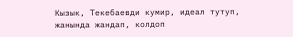Кызык, Текебаевди кумир, идеал тутуп, жанында жандап, колдоп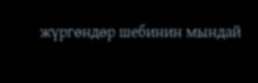жүргөндөр шебинин мындай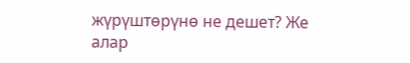жүрүштөрүнө не дешет? Же алар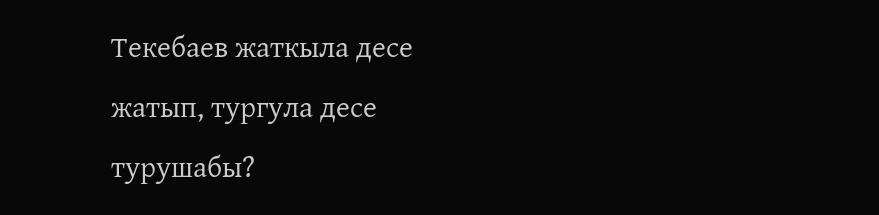Текебаев жаткыла десе жатып, тургула десе турушабы?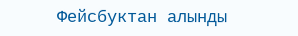Фейсбуктан алынды